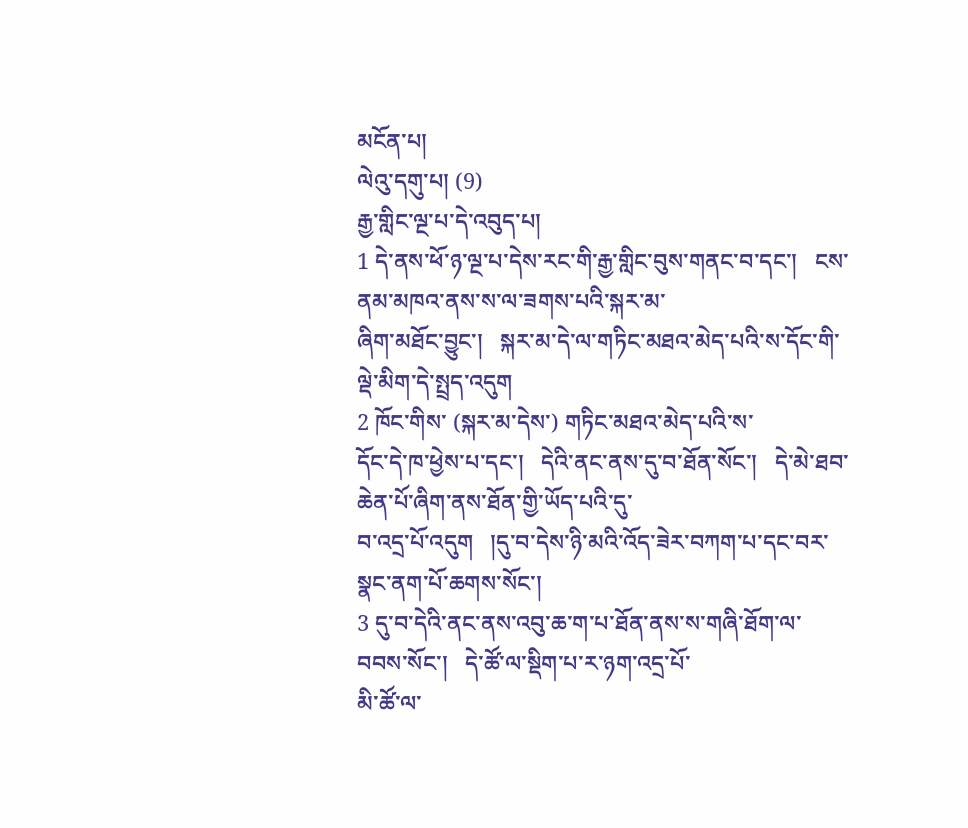མངོན་པ།
ལེའུ་དགུ་པ། (9)
རྒྱ་གླིང་ལྔ་པ་དེ་འབུད་པ།
1 དེ་ནས་ཕོ་ཉ་ལྔ་པ་དེས་རང་གི་རྒྱ་གླིང་བུས་གནང་བ་དང་།   ངས་ནམ་མཁའ་ནས་ས་ལ་ཟགས་པའི་སྐར་མ་
ཞིག་མཐོང་བྱུང་།   སྐར་མ་དེ་ལ་གཏིང་མཐའ་མེད་པའི་ས་དོང་གི་ལྡེ་མིག་དེ་སྤྲད་འདུག
2 ཁོང་གིས་ (སྐར་མ་དེས་) གཏིང་མཐའ་མེད་པའི་ས་
དོང་དེ་ཁ་ཕྱེས་པ་དང་།   དེའི་ནང་ནས་དུ་བ་ཐོན་སོང་།   དེ་མེ་ཐབ་ཆེན་པོ་ཞིག་ནས་ཐོན་གྱི་ཡོད་པའི་དུ་
བ་འདྲ་པོ་འདུག   །དུ་བ་དེས་ཉི་མའི་འོད་ཟེར་བཀག་པ་དང་བར་སྣང་ནག་པོ་ཆགས་སོང་།
3 དུ་བ་དེའི་ནང་ནས་འབུ་ཆ་ག་པ་ཐོན་ནས་ས་གཞི་ཐོག་ལ་བབས་སོང་།   དེ་ཚོ་ལ་སྡིག་པ་ར་ཉག་འདྲ་པོ་
མི་ཚོ་ལ་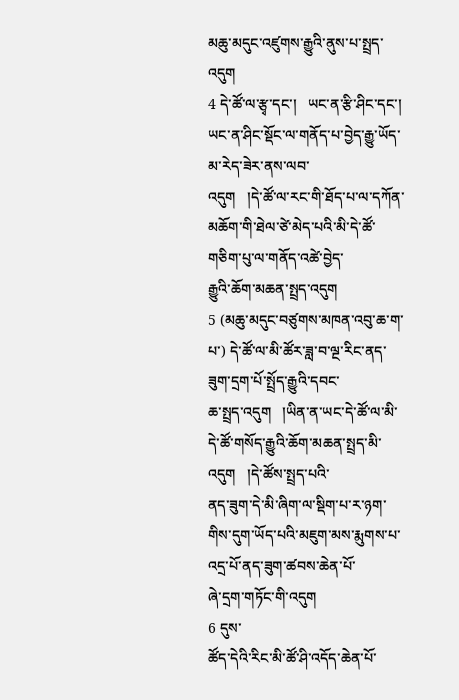མཆུ་མདུང་འཛུགས་རྒྱུའི་ནུས་པ་སྤྲད་འདུག
4 དེ་ཚོ་ལ་རྩྭ་དང་།   ཡང་ན་རྩི་ཤིང་དང་།   ཡང་ན་ཤིང་སྡོང་ལ་གནོད་པ་བྱེད་རྒྱུ་ཡོད་མ་རེད་ཟེར་ནས་ལབ་
འདུག   །དེ་ཚོ་ལ་རང་གི་ཐོད་པ་ལ་དཀོན་མཆོག་གི་ཐེལ་ཙེ་མེད་པའི་མི་དེ་ཚོ་གཅིག་པུ་ལ་གནོད་འཚེ་བྱེད་
རྒྱུའི་ཆོག་མཆན་སྤྲད་འདུག
5 (མཆུ་མདུང་བཙུགས་མཁན་འབུ་ཆ་ག་པ་) དེ་ཚོ་ལ་མི་ཚོར་ཟླ་བ་ལྔ་རིང་ནད་ཟུག་དྲག་པོ་སྤྲོད་རྒྱུའི་དབང་
ཆ་སྤྲད་འདུག   །ཡིན་ན་ཡང་དེ་ཚོ་ལ་མི་དེ་ཚོ་གསོད་རྒྱུའི་ཆོག་མཆན་སྤྲད་མི་འདུག   །དེ་ཚོས་སྤྲད་པའི་
ནད་ཟུག་དེ་མི་ཞིག་ལ་སྡིག་པ་ར་ཉག་གིས་དུག་ཡོད་པའི་མཇུག་མས་རྨུགས་པ་འདྲ་པོ་ནད་ཟུག་ཚབས་ཆེན་པོ་
ཞེ་དྲག་གཏོང་གི་འདུག
6 དུས་
ཚོད་དེའི་རིང་མི་ཚོ་ཤི་འདོད་ཆེན་པོ་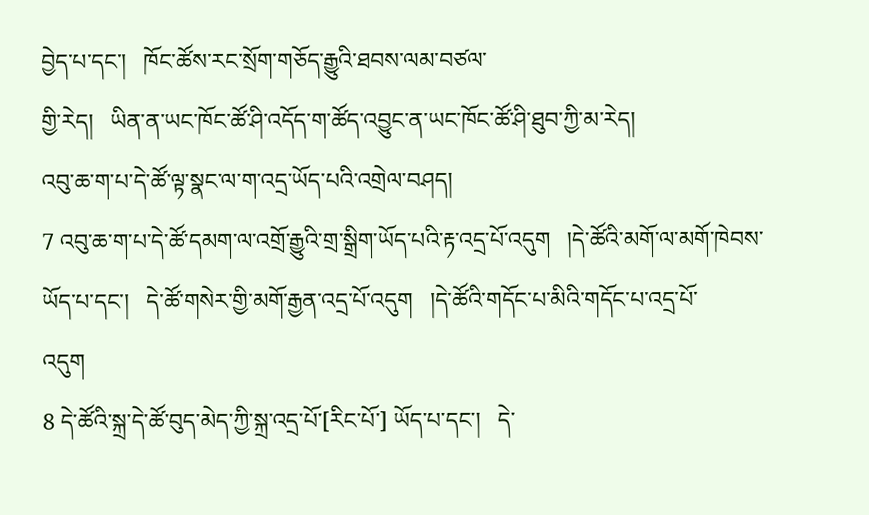བྱེད་པ་དང་།   ཁོང་ཚོས་རང་སྲོག་གཅོད་རྒྱུའི་ཐབས་ལམ་བཙལ་
གྱི་རེད།   ཡིན་ན་ཡང་ཁོང་ཚོ་ཤི་འདོད་ག་ཚོད་འབྱུང་ན་ཡང་ཁོང་ཚོ་ཤི་ཐུབ་ཀྱི་མ་རེད།
འབུ་ཆ་ག་པ་དེ་ཚོ་ལྟ་སྣང་ལ་ག་འདྲ་ཡོད་པའི་འགྲེལ་བཤད།
7 འབུ་ཆ་ག་པ་དེ་ཚོ་དམག་ལ་འགྲོ་རྒྱུའི་གྲ་སྒྲིག་ཡོད་པའི་རྟ་འདྲ་པོ་འདུག   །དེ་ཚོའི་མགོ་ལ་མགོ་ཁེབས་
ཡོད་པ་དང་།   དེ་ཚོ་གསེར་གྱི་མགོ་རྒྱན་འདྲ་པོ་འདུག   །དེ་ཚོའི་གདོང་པ་མིའི་གདོང་པ་འདྲ་པོ་
འདུག
8 དེ་ཚོའི་སྐྲ་དེ་ཚོ་བུད་མེད་ཀྱི་སྐྲ་འདྲ་པོ་[རིང་པོ་] ཡོད་པ་དང་།   དེ་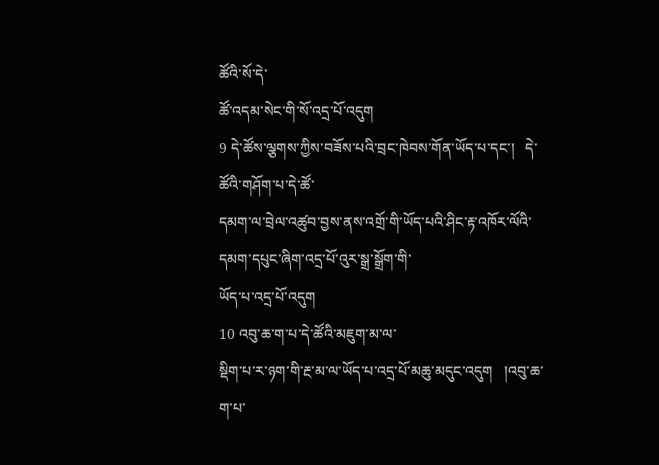ཚོའི་སོ་དེ་
ཚོ་འདམ་སེང་གི་སོ་འདྲ་པོ་འདུག
9 དེ་ཚོས་ལྕགས་ཀྱིས་བཟོས་པའི་བྲང་ཁེབས་གོན་ཡོད་པ་དང་།   དེ་ཚོའི་གཤོག་པ་དེ་ཚོ་
དམག་ལ་བྲེལ་འཚུབ་བྱས་ནས་འགྲོ་གི་ཡོད་པའི་ཤིང་རྟ་འཁོར་ལོའི་དམག་དཔུང་ཞིག་འདྲ་པོ་འུར་སྒྲ་སྒྲོག་གི་
ཡོད་པ་འདྲ་པོ་འདུག
10 འབུ་ཆ་ག་པ་དེ་ཚོའི་མཇུག་མ་ལ་
སྡིག་པ་ར་ཉག་གི་རྔ་མ་ལ་ཡོད་པ་འདྲ་པོ་མཆུ་མདུང་འདུག   །འབུ་ཆ་ག་པ་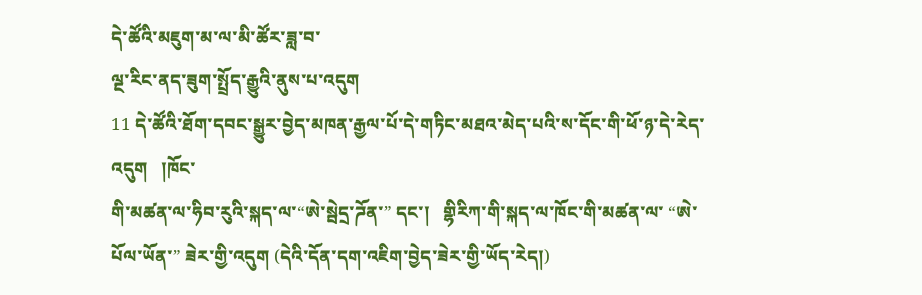དེ་ཚོའི་མཇུག་མ་ལ་མི་ཚོར་ཟླ་བ་
ལྔ་རིང་ནད་ཟུག་སྤྲོད་རྒྱུའི་ནུས་པ་འདུག
11 དེ་ཚོའི་ཐོག་དབང་སྒྱུར་བྱེད་མཁན་རྒྱལ་པོ་དེ་གཏིང་མཐའ་མེད་པའི་ས་དོང་གི་ཕོ་ཉ་དེ་རེད་འདུག   །ཁོང་
གི་མཚན་ལ་ཧིབ་རུའི་སྐད་ལ་“ཨེ་སྦེདྲ་ཌོན་” དང་།   གྷིརིཀ་གི་སྐད་ལ་ཁོང་གི་མཚན་ལ་ “ཨེ་པོལ་ཡོན་” ཟེར་གྱི་འདུག (དེའི་དོན་དག་འཇིག་བྱེད་ཟེར་གྱི་ཡོད་རེད།)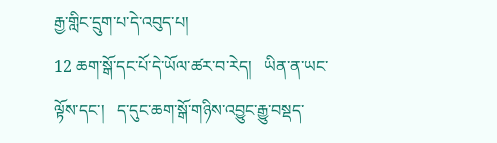རྒྱ་གླིང་དྲུག་པ་དེ་འབུད་པ།
12 ཆག་སྒོ་དང་པོ་དེ་ཡོལ་ཚར་བ་རེད།   ཡིན་ན་ཡང་ལྟོས་དང་།   ད་དུང་ཆག་སྒོ་གཉིས་འབྱུང་རྒྱུ་བསྡད་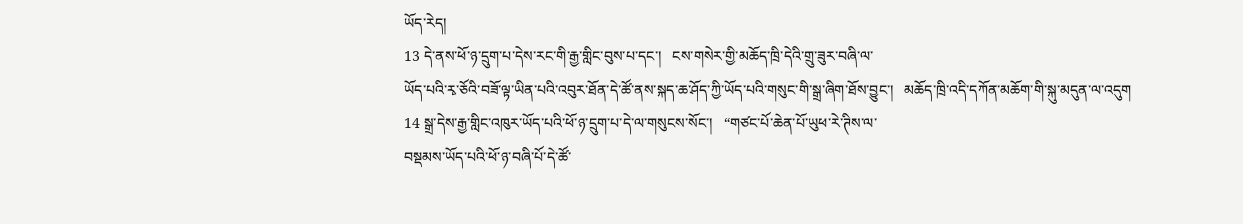ཡོད་རེད།
13 དེ་ནས་ཕོ་ཉ་དྲུག་པ་དེས་རང་གི་རྒྱ་གླིང་བུས་པ་དང་།   ངས་གསེར་གྱི་མཆོད་ཁྲི་དེའི་གྲུ་ཟུར་བཞི་ལ་
ཡོད་པའི་རྭ་ཅོའི་བཟོ་ལྟ་ཡིན་པའི་འབུར་ཐོན་དེ་ཚོ་ནས་སྐད་ཆ་ཤོད་ཀྱི་ཡོད་པའི་གསུང་གི་སྒྲ་ཞིག་ཐོས་བྱུང་།   མཆོད་ཁྲི་འདི་དཀོན་མཆོག་གི་སྐུ་མདུན་ལ་འདུག
14 སྒྲ་དེས་རྒྱ་གླིང་འཁུར་ཡོད་པའི་ཕོ་ཉ་དྲུག་པ་དེ་ལ་གསུངས་སོང་།   “གཙང་པོ་ཆེན་པོ་ཡུཕ་རེ་ཊིས་ལ་
བསྡམས་ཡོད་པའི་ཕོ་ཉ་བཞི་པོ་དེ་ཚོ་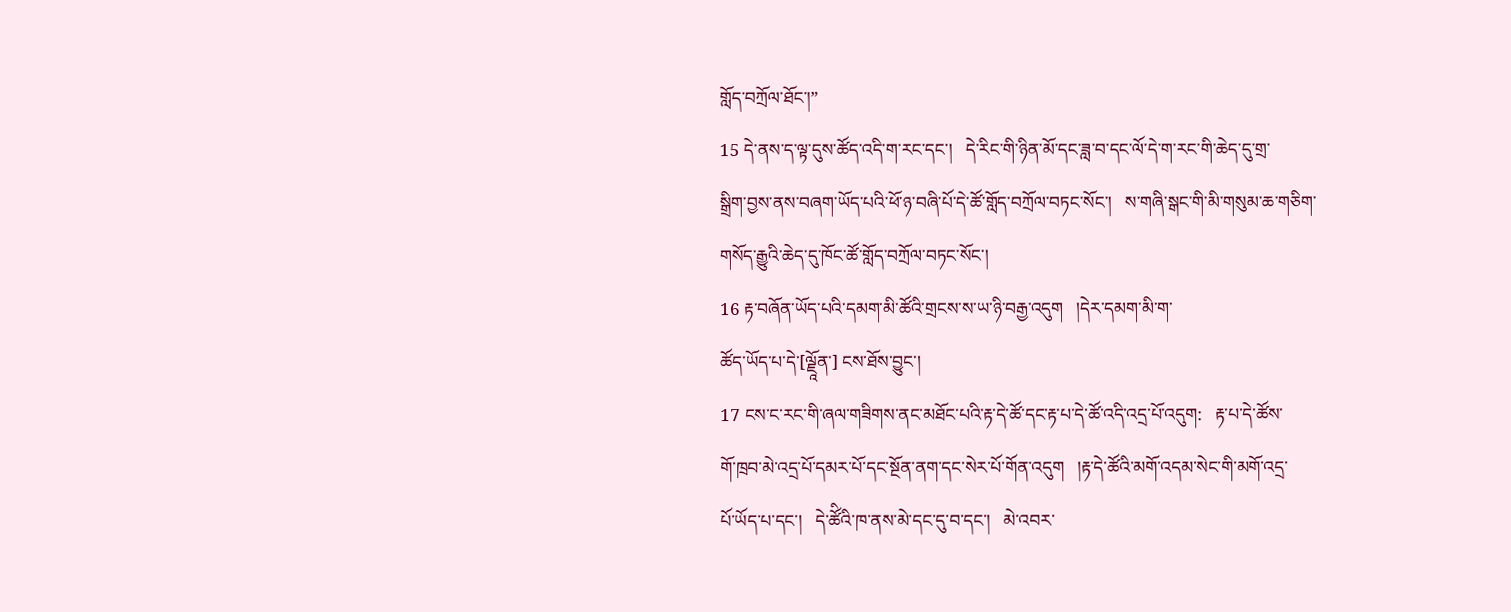གློད་བཀྲོལ་ཐོང་།”
15 དེ་ནས་ད་ལྟ་དུས་ཚོད་འདི་ག་རང་དང་།   དེ་རིང་གི་ཉིན་མོ་དང་ཟླ་བ་དང་ལོ་དེ་ག་རང་གི་ཆེད་དུ་གྲ་
སྒྲིག་བྱས་ནས་བཞག་ཡོད་པའི་ཕོ་ཉ་བཞི་པོ་དེ་ཚོ་གློད་བཀྲོལ་བཏང་སོང་།   ས་གཞི་སྒང་གི་མི་གསུམ་ཆ་གཅིག་
གསོད་རྒྱུའི་ཆེད་དུ་ཁོང་ཚོ་གློད་བཀྲོལ་བཏང་སོང་།
16 རྟ་བཞོན་ཡོད་པའི་དམག་མི་ཚོའི་གྲངས་ས་ཡ་ཉི་བརྒྱ་འདུག   །དེར་དམག་མི་ག་
ཚོད་ཡོད་པ་དེ་[ལྗཱོན་] ངས་ཐོས་བྱུང་།
17 ངས་ང་རང་གི་ཞལ་གཟིགས་ནང་མཐོང་པའི་རྟ་དེ་ཚོ་དང་རྟ་པ་དེ་ཚོ་འདི་འདྲ་པོ་འདུག:   རྟ་པ་དེ་ཚོས་
གོ་ཁྲབ་མེ་འདྲ་པོ་དམར་པོ་དང་སྔོན་ནག་དང་སེར་པོ་གོན་འདུག   །རྟ་དེ་ཚོའི་མགོ་འདམ་སེང་གི་མགོ་འདྲ་
པོ་ཡོད་པ་དང་།   དེ་ཚོིའི་ཁ་ནས་མེ་དང་དུ་བ་དང་།   མེ་འབར་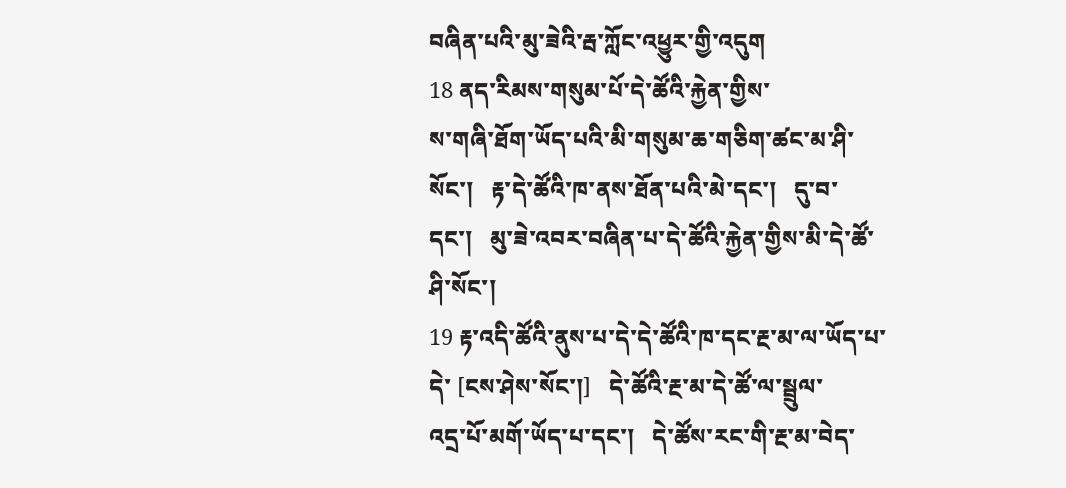བཞིན་པའི་མུ་ཟེའི་རྦ་ཀློང་འཕྱུར་གྱི་འདུག
18 ནད་རིམས་གསུམ་པོ་དེ་ཚོའི་རྐྱེན་གྱིས་
ས་གཞི་ཐོག་ཡོད་པའི་མི་གསུམ་ཆ་གཅིག་ཚང་མ་ཤི་སོང་།   རྟ་དེ་ཚོའི་ཁ་ནས་ཐོན་པའི་མེ་དང་།   དུ་བ་
དང་།   མུ་ཟེ་འབར་བཞིན་པ་དེ་ཚོའི་རྐྱེན་གྱིས་མི་དེ་ཚོ་ཤི་སོང་།
19 རྟ་འདི་ཚོའི་ནུས་པ་དེ་དེ་ཚོའི་ཁ་དང་རྔ་མ་ལ་ཡོད་པ་དེ་ [ངས་ཤེས་སོང་།]   དེ་ཚོའི་རྔ་མ་དེ་ཚོ་ལ་སྦྲུལ་
འདྲ་པོ་མགོ་ཡོད་པ་དང་།   དེ་ཚོས་རང་གི་རྔ་མ་བེད་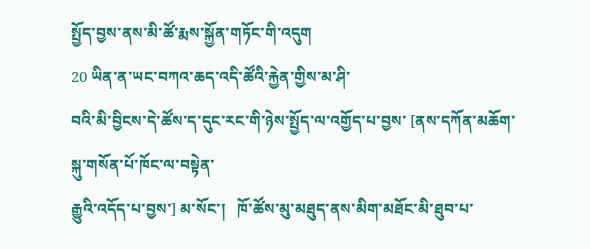སྤྱོད་བྱས་ནས་མི་ཚོ་རྨས་སྐྱོན་གཏོང་གི་འདུག
20 ཡིན་ན་ཡང་བཀའ་ཆད་འདི་ཚོའི་རྐྱེན་གྱིས་མ་ཤི་
བའི་མི་བྱིངས་དེ་ཚོས་ད་དུང་རང་གི་ཉེས་སྤྱོད་ལ་འགྱོད་པ་བྱས་ [ནས་དཀོན་མཆོག་སྐུ་གསོན་པོ་ཁོང་ལ་བསྟེན་
རྒྱུའི་འདོད་པ་བྱས་] མ་སོང་།   ཁོ་ཚོས་མུ་མཐུད་ནས་མིག་མཐོང་མི་ཐུབ་པ་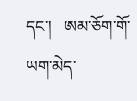དང་།   ཨམ་ཅོག་གོ་ཡག་མེད་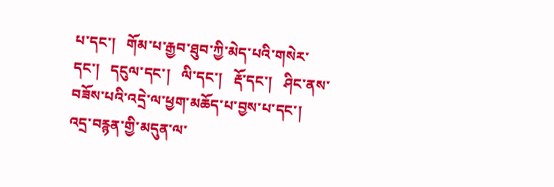པ་དང་།   གོམ་པ་རྒྱབ་ཐུབ་ཀྱི་མེད་པའི་གསེར་དང་།   དངུལ་དང་།   ལི་དང་།   རྡོ་དང་།   ཤིང་ནས་
བཟོས་པའི་འདྲེ་ལ་ཕྱག་མཆོད་པ་བྱས་པ་དང་།   འདྲ་བརྙན་གྱི་མདུན་ལ་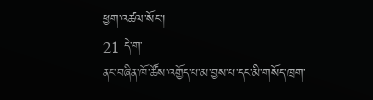ཕྱག་འཚལ་སོང་།
21 དེ་ག་
ནང་བཞིན་ཁོ་ཚོས་འགྱོད་པ་མ་བྱས་པ་དང་མི་གསོད་ཁྲག་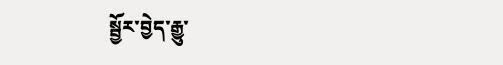སྦྱོར་བྱེད་རྒྱུ་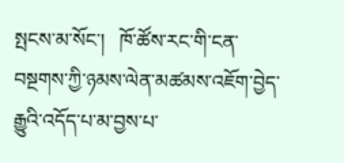སྤངས་མ་སོང་།   ཁོ་ཚོས་རང་གི་ངན་
བསྔགས་ཀྱི་ཉམས་ལེན་མཚམས་འཇོག་བྱེད་རྒྱུའི་འདོད་པ་མ་བྱས་པ་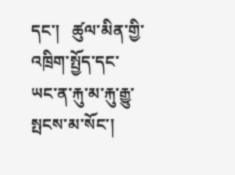དང་།   ཚུལ་མིན་གྱི་འཁྲིག་སྤྱོད་དང་
ཡང་ན་རྐུ་མ་རྐུ་རྒྱུ་སྤངས་མ་སོང་།